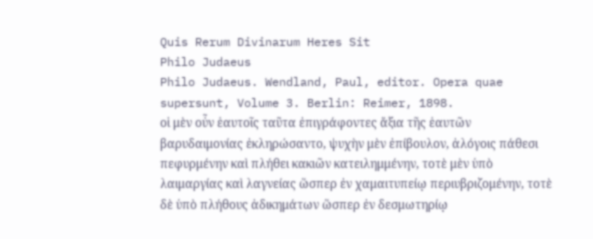Quis Rerum Divinarum Heres Sit
Philo Judaeus
Philo Judaeus. Wendland, Paul, editor. Opera quae supersunt, Volume 3. Berlin: Reimer, 1898.
οἱ μὲν οὖν ἑαυτοῖς ταῦτα ἐπιγράφοντες ἄξια τῆς ἑαυτῶν βαρυδαιμονίας ἐκληρώσαντο, ψυχὴν μὲν ἐπίβουλον, ἀλόγοις πάθεσι πεφυρμένην καὶ πλήθει κακιῶν κατειλημμένην, τοτὲ μὲν ὑπὸ λαιμαργίας καὶ λαγνείας ὥσπερ ἐν χαμαιτυπείῳ περιυβριζομένην, τοτὲ δὲ ὑπὸ πλήθους ἀδικημάτων ὥσπερ ἐν δεσμωτηρίῳ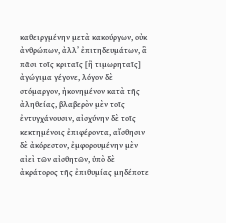καθειργμένην μετὰ κακούργων, οὐκ ἀνθρώπων, ἀλλ’ ἐπιτηδευμάτων, ἃ πᾶσι τοῖς κριταῖς [ἢ τιμωρηταῖς] ἀγώγιμα γέγονε, λόγον δὲ στόμαργον, ἠκονημένον κατὰ τῆς ἀληθείας, βλαβερὸν μὲν τοῖς ἐντυγχάνουσιν, αἰσχύνην δὲ τοῖς κεκτημένοις ἐπιφέροντα, αἴσθησιν δὲ ἀκόρεστον, ἐμφορουμένην μὲν αἰεὶ τῶν αἰσθητῶν, ὑπὸ δὲ ἀκράτορος τῆς ἐπιθυμίας μηδέποτε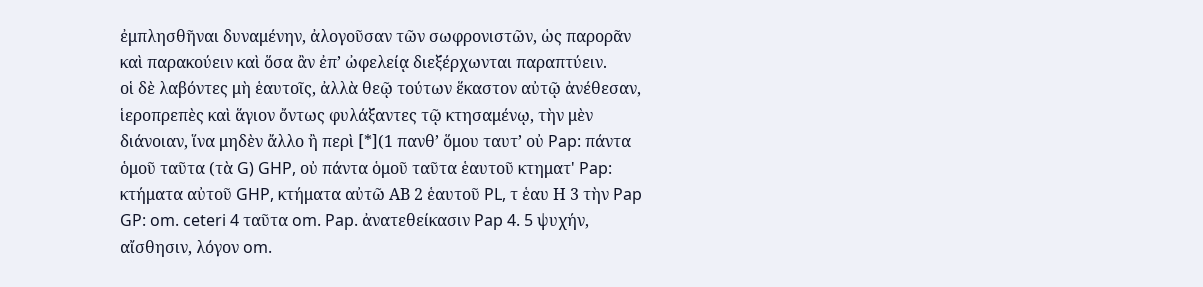ἐμπλησθῆναι δυναμένην, ἀλογοῦσαν τῶν σωφρονιστῶν, ὡς παρορᾶν καὶ παρακούειν καὶ ὅσα ἂν ἐπ’ ὠφελείᾳ διεξέρχωνται παραπτύειν.
οἱ δὲ λαβόντες μὴ ἑαυτοῖς, ἀλλὰ θεῷ τούτων ἕκαστον αὐτῷ ἀνέθεσαν, ἱεροπρεπὲς καὶ ἅγιον ὄντως φυλάξαντες τῷ κτησαμένῳ, τὴν μὲν διάνοιαν, ἵνα μηδὲν ἄλλο ἢ περὶ [*](1 πανθ’ ὅμου ταυτ’ οὐ Pap: πάντα ὁμοῦ ταῦτα (τὰ G) GHP, οὐ πάντα ὁμοῦ ταῦτα ἑαυτοῦ κτηματ' Pap: κτήματα αὐτοῦ GHP, κτήματα αὐτῶ ΑΒ 2 ἑαυτοῦ PL, τ ἑαυ Η 3 τὴν Pap GP: om. ceteri 4 ταῦτα om. Pap. ἀνατεθείκασιν Pap 4. 5 ψυχήν, αἴσθησιν, λόγον om.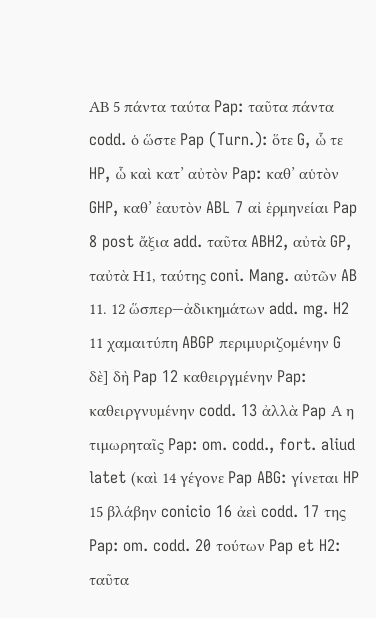ΑΒ 5 πάντα ταύτα Pap: ταῦτα πάντα codd. ὁ ὥστε Pap (Turn.): ὅτε G, ὧ τε HP, ὧ καὶ κατ’ αὐτὸν Pap: καθ’ αὑτὸν GHP, καθ’ ἑαυτὸν ABL 7 αἰ ἑρμηνείαι Pap 8 post ἄξια add. ταῦτα ABH2, αὐτὰ GP, ταὐτὰ Η1, ταύτης coni. Mang. αὐτῶν AB 11. 12 ὥσπερ—ἀδικημάτων add. mg. H2 11 χαμαιτύπη ABGP περιμυριζομένην G δὲ] δὴ Pap 12 καθειργμένην Pap: καθειργνυμένην codd. 13 ἀλλὰ Pap Α η τιμωρηταῖς Pap: om. codd., fort. aliud latet (καὶ 14 γέγονε Pap ABG: γίνεται HP 15 βλάβην conicio 16 ἀεὶ codd. 17 της Pap: om. codd. 20 τούτων Pap et H2: ταῦτα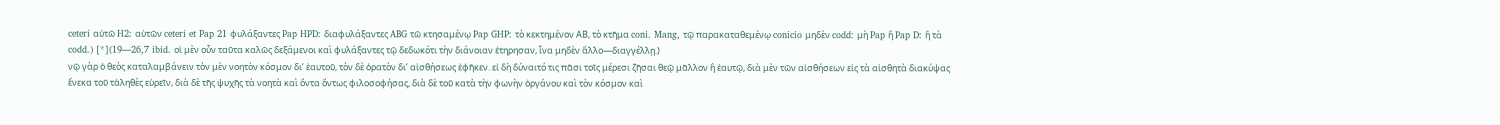ceteri αὐτῶ H2: αὐτῶν ceteri et Pap 21 φυλάξαντες Pap HPD: διαφυλάξαντες ABG τῶ κτησαμένῳ Pap GHP: τὸ κεκτημένον ΑΒ, τὸ κτῆμα coni. Mang, τῷ παρακαταθεμένῳ conicio μηδὲν codd: μὴ Pap ἢ Pap D: ἢ τὰ codd.) [*](19—26,7 ibid. οἱ μὲν οὖν ταῦτα καλῶς δεξάμενοι καὶ φυλάξαντες τῷ δεδωκότι τὴν διάνοιαν ἐτηρησαν, ἶνα μηδὲν ἄλλο—διαγγέλλῃ.)
νῷ γὰρ ὁ θεὸς καταλαμβάνειν τὸν μὲν νοητὸν κόσμον δι’ ἑαυτοῦ, τὸν δὲ ὁρατὸν δι’ αἰσθήσεως ἐφῆκεν. εἰ δὴ δύναιτό τις πᾶσι τοῖς μέρεσι ζῆσαι θεῷ μᾶλλον ἢ ἑαυτῷ, διὰ μὲν τῶν αἰσθήσεων εἰς τὰ αἰσθητὰ διακύψας ἕνεκα τοῦ τἀληθὲς εὑρεῖν, διὰ δὲ τῆς ψυχῆς τὰ νοητὰ καὶ ὄντα ὄντως φιλοσοφήσας, διὰ δὲ τοῦ κατὰ τὴν φωνὴν ὀργάνου καὶ τὸν κόσμον καὶ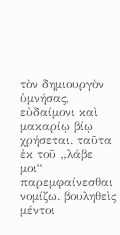τὸν δημιουργὸν
ὑμνήσας, εὐδαίμονι καὶ μακαρίῳ βίῳ χρήσεται. ταῦτα ἐκ τοῦ „λάβε μοι“ παρεμφαίνεσθαι νομίζω. βουληθεὶς μέντοι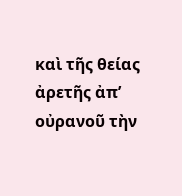καὶ τῆς θείας ἀρετῆς ἀπ’ οὐρανοῦ τὴν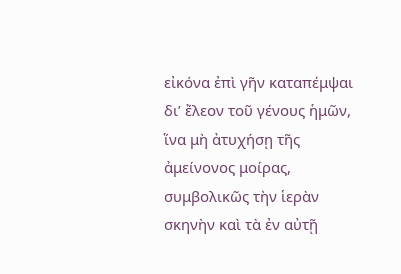εἰκόνα ἐπὶ γῆν καταπέμψαι δι’ ἔλεον τοῦ γένους ἡμῶν, ἵνα μὴ ἀτυχήσῃ τῆς ἀμείνονος μοίρας, συμβολικῶς τὴν ἱερὰν σκηνὴν καὶ τὰ ἐν αὐτῇ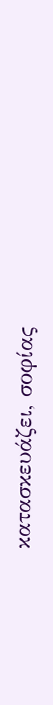κατασκευάζει, σοφίας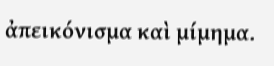ἀπεικόνισμα καὶ μίμημα.